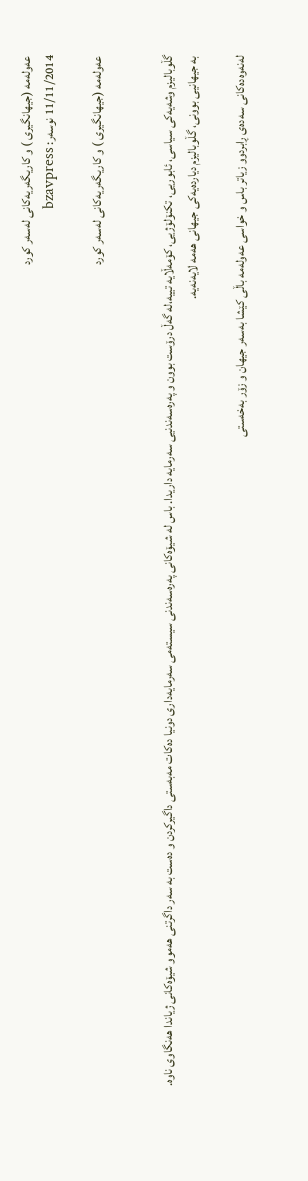عه‌وله‌مه‌ (جيهانگيرى ) و كاريگه‌ريه‌كانى له‌سه‌ر كورد
11/11/2014 نوسەر: bzavpress

عه‌وله‌مه‌ (جيهانگيرى ) و كاريگه‌ريه‌كانى له‌سه‌ر كورد


گڵوبالیزم وشەیەکی سیاسی، ئابوریی، تکنۆلۆژیی، کۆمەڵایە تییە،لە گەڵ درۆست بوون و پەرەسەندنیی سەرمایە داریدا. باس لە شیۆەکانی پەرەسەندنی سیستەمی سەرمایەداری دونیا دەکات مەبەستی داگیرکردن و دەست بە سەر داگرتنی ھەموو شیۆەکانی ژیاندا ھەنگاوی ناوە. بە جیھانیی بوونی، گڵوبالیزم دیاردەیەکی جیھانی ھەمە لایەنەیە.

له‌نه‌وه‌ده‌كانى سه‌ده‌ى ڕابردوو زياتر باس و خواسى عه‌وله‌مه‌ باڵى كێشا به‌سه‌ر جيهان و زۆر به‌خه‌ستى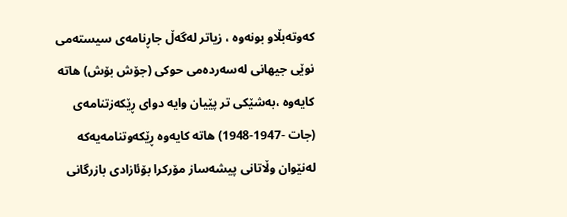كه‌وته‌بڵاو بونه‌وه‌ ، زياتر له‌گه‌ڵ جاڕنامه‌ى سيسته‌مى نوێى جيهانى له‌سه‌رده‌مى حوكى (جۆش بۆش) هاته‌ كايه‌وه‌ ،به‌شێكى تر پێيان وايه‌ دواى ڕێكه‌زتنامه‌ى (جات -1947-1948) هاته‌ كايه‌وه‌ ڕێكه‌وتنامه‌يه‌كه‌ له‌نێوان وڵاتانى پيشه‌ساز مۆركرا بۆئازادى بازرگانى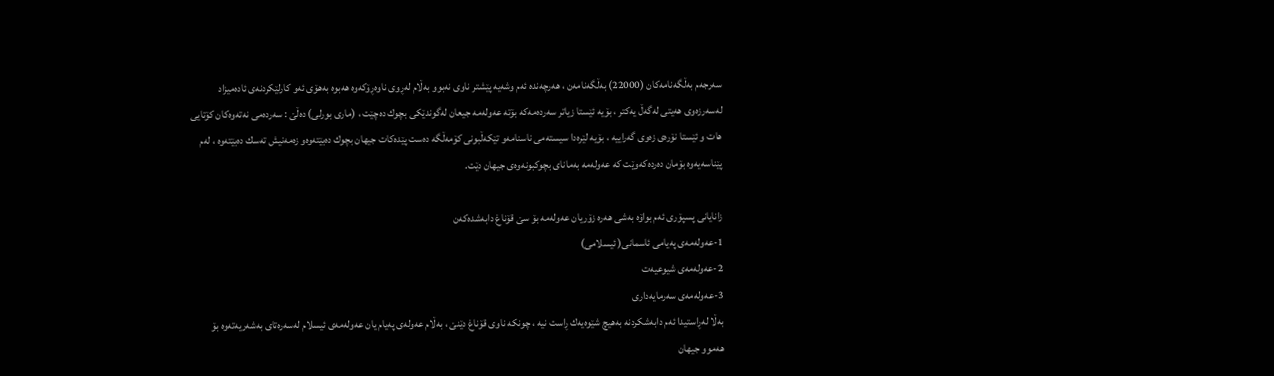سه‌رجه‌م به‌ڵگه‌نامه‌كان (22000) به‌ڵگه‌نامه‌ن ، هه‌رچه‌نده‌ ئه‌م وشه‌يه‌ پێشتر ناوى نه‌بوو به‌ڵام له‌ڕوى ناوه‌ڕۆكه‌وه‌ هه‌بوه‌ به‌هۆى ئه‌و كارلێكردنه‌ى ئاده‌ميزاد له‌سه‌رزه‌وى هه‌يتى له‌گه‌ڵ يه‌كتر ، بۆيه‌ ئێستا زياتر سه‌رده‌مه‌كه‌ بۆته‌ عه‌وله‌مه‌ جيعان له‌گوندێكى بچوك ده‌چێت ، (مارى بورلى) ده‌ڵێ : سه‌رده‌مى نه‌ته‌وه‌كان كۆتايى هات و ئێستا نۆره‌ى زه‌وى گه‌راييه‌ ، بۆيه‌ لێره‌دا سيسته‌مى ناسنامه‌و تێكه‌ڵبونى كۆمه‌ڵگه‌ ده‌ست پێده‌كات جيهان بچوك ده‌بێته‌وه‌و زه‌مه‌نيش ته‌سك ده‌بێته‌وه‌ ، له‌م پێناسه‌يه‌وه‌ بۆمان ده‌رده‌كه‌وێت كه‌ عه‌وله‌مه‌ به‌ماناى بچوكبونه‌وه‌ى جيهان دێت.

زانايانى پسپۆرى ئه‌م بواۆه‌ به‌شى هه‌ره‌ زۆريان عه‌وله‌مه‌ بۆ سێ قۆناغ دابه‌شده‌كه‌ن
1-عه‌وله‌مه‌ى په‌يامى ئاسمانى( ئيسلامى)
2-عه‌وله‌مه‌ى شيوعيه‌ت
3-عه‌وله‌مه‌ى سه‌رمايه‌دارى
به‌ڵا له‌ڕاستيدا ئه‌م دابه‌شكردنه‌ به‌هيچ شێوه‌يه‌ك ڕاست نيه‌ ، چونكه‌ ناوى قۆناغ دێنێ ، به‌ڵام عه‌وله‌ى په‌يام يان عه‌وله‌مه‌ى ئيسلام له‌سه‌ره‌تاى به‌شه‌ريه‌ته‌وه‌ بۆ هه‌موو جيهان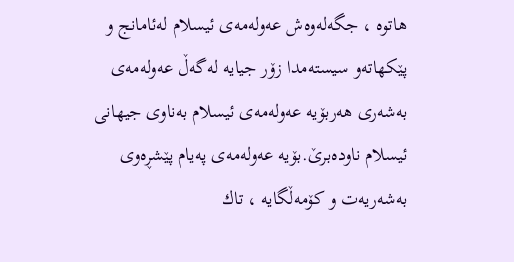هاتوه‌ ، جگه‌له‌وه‌ش عه‌وله‌مه‌ى ئيسلام له‌ئامانج و پێكهاته‌و سيسته‌مدا زۆر جيايه‌ له‌گه‌ڵ عه‌وله‌مه‌ى به‌شه‌رى هه‌ربۆيه‌ عه‌وله‌مه‌ى ئيسلام به‌ناوى جيهانى ئيسلام ناوده‌برێ.بۆيه‌ عه‌وله‌مه‌ى په‌يام پێشڕه‌وى به‌شه‌ريه‌ت و كۆمه‌ڵگايه‌ ، تاك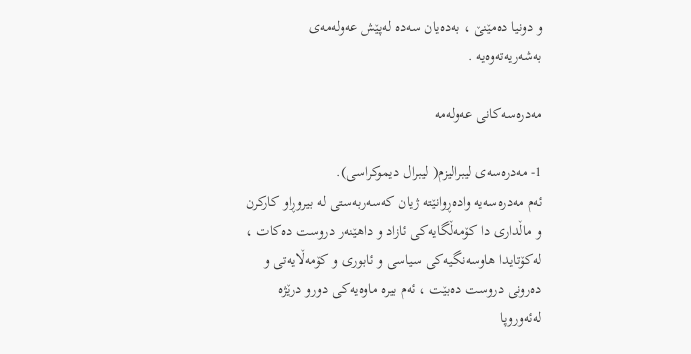و دونيا ده‌مێنێ ، به‌ده‌يان سه‌ده‌ له‌پێش عه‌وله‌مه‌ى به‌شه‌ريه‌ته‌وه‌يه‌ .

مه‌دره‌سه‌كانى عه‌وله‌مه‌

1- مه‌دره‌سه‌ى ليبراليزم( ليبرال ديموكراسى).
ئه‌م مه‌دره‌سه‌يه‌ واده‌ڕوانێته‌ ژيان كه‌سه‌ربه‌ستى له‌ بيروڕاو كاركرن و ماڵدارى دا كۆمه‌ڵگايه‌كى ئازاد و داهێنه‌ر دروست ده‌كات ، له‌كۆتايدا هاوسه‌نگيه‌كى سياسى و ئابورى و كۆمه‌ڵايه‌تى و ده‌رونى دروست ده‌بێت ، ئه‌م بيره‌ ماوه‌يه‌كى دورو درێژه‌ له‌ئه‌وروپا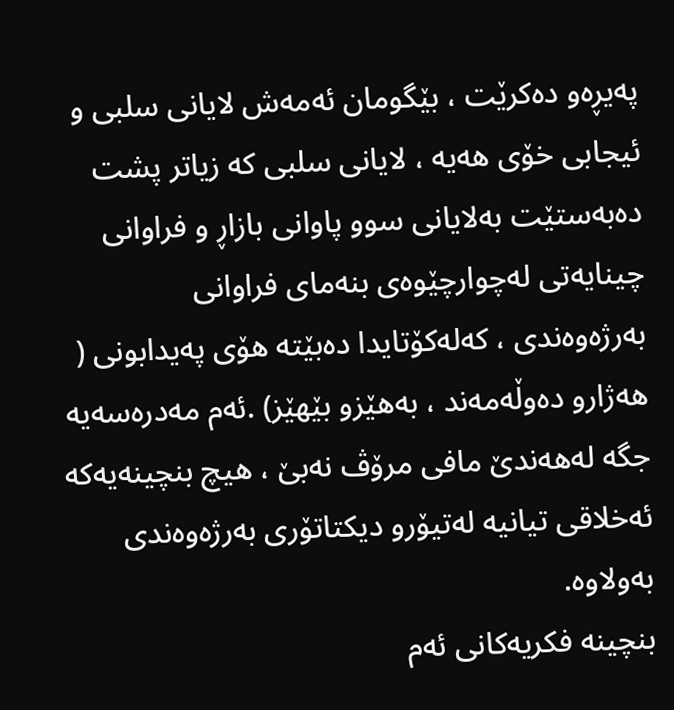په‌يڕه‌و ده‌كرێت ، بێگومان ئه‌مه‌ش لايانى سلبى و ئيجابى خۆى هه‌يه‌ ، لايانى سلبى كه‌ زياتر پشت ده‌به‌ستێت به‌لايانى سوو پاوانى بازاڕ و فراوانى چينايه‌تى له‌چوارچێوه‌ى بنه‌ماى فراوانى به‌رژه‌وه‌ندى ، كه‌له‌كۆتايدا ده‌بێته‌ هۆى په‌يدابونى ( هه‌ژارو ده‌وڵه‌مه‌ند ، به‌هێزو بێهێز) .ئه‌م مه‌دره‌سه‌يه‌ جگه‌ له‌هه‌ندێ مافى مرۆڤ نه‌بێ ، هيچ بنچينه‌يه‌كه‌ ئه‌خلاقى تيانيه‌ له‌تيۆرو ديكتاتۆرى به‌رژه‌وه‌ندى به‌ولاوه‌.
بنچينه‌ فكريه‌كانى ئه‌م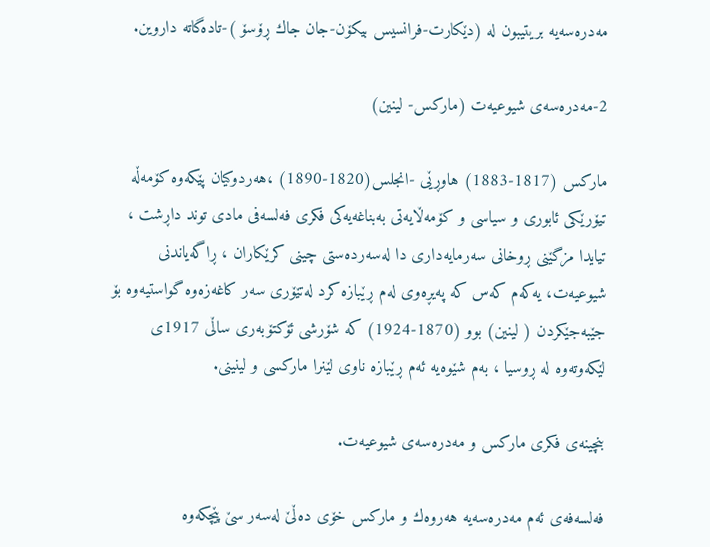مه‌دره‌سه‌يه‌ بريتيبون له‌ (دێكارت-فرانسيس بيكۆن-جان جاك ڕۆسۆ )-تاده‌گاته‌ داروين.

2-مه‌دره‌سه‌ى شيوعيه‌ت (ماركس- لينين)

ماركس (1817-1883) هاوڕێى -انجلس(1820-1890) ،هه‌ردوكيان پێكه‌وه‌ كۆمه‌ڵه‌ تيۆرێكى ئابورى و سياسى و كۆمه‌ڵايه‌تى به‌بناغه‌يه‌كى فكرى فه‌لسه‌فى مادى توند داڕشت ، تيايدا مزگێنى ڕوخانى سه‌رمايه‌دارى دا له‌سه‌رده‌ستى چينى كرێكاران ، ڕاگه‌ياندنى شيوعيه‌ت، يه‌كه‌م كه‌س كه‌ په‌يڕه‌وى له‌م ڕێبازه‌ كرد له‌تێۆرى سه‌ر كاغه‌زه‌وه‌ گواستيه‌وه‌ بۆ جێبه‌جێكردن ( لينين) بوو (1870-1924) كه‌ شۆرشى ئۆكتۆبه‌رى ساڵى 1917ى لێكه‌وته‌وه‌ له‌ ڕوسيا ، به‌م شێوه‌يه‌ ئه‌م ڕێبازه‌ ناوى لێنرا ماركسى و لينينى.

بنچينه‌ى فكرى ماركس و مه‌دره‌سه‌ى شيوعيه‌ت.

فه‌لسه‌فه‌ى ئه‌م مه‌دره‌سه‌يه‌ هه‌روه‌ك و ماركس خۆى ده‌ڵێ له‌سه‌ر سێ پێچكه‌وه‌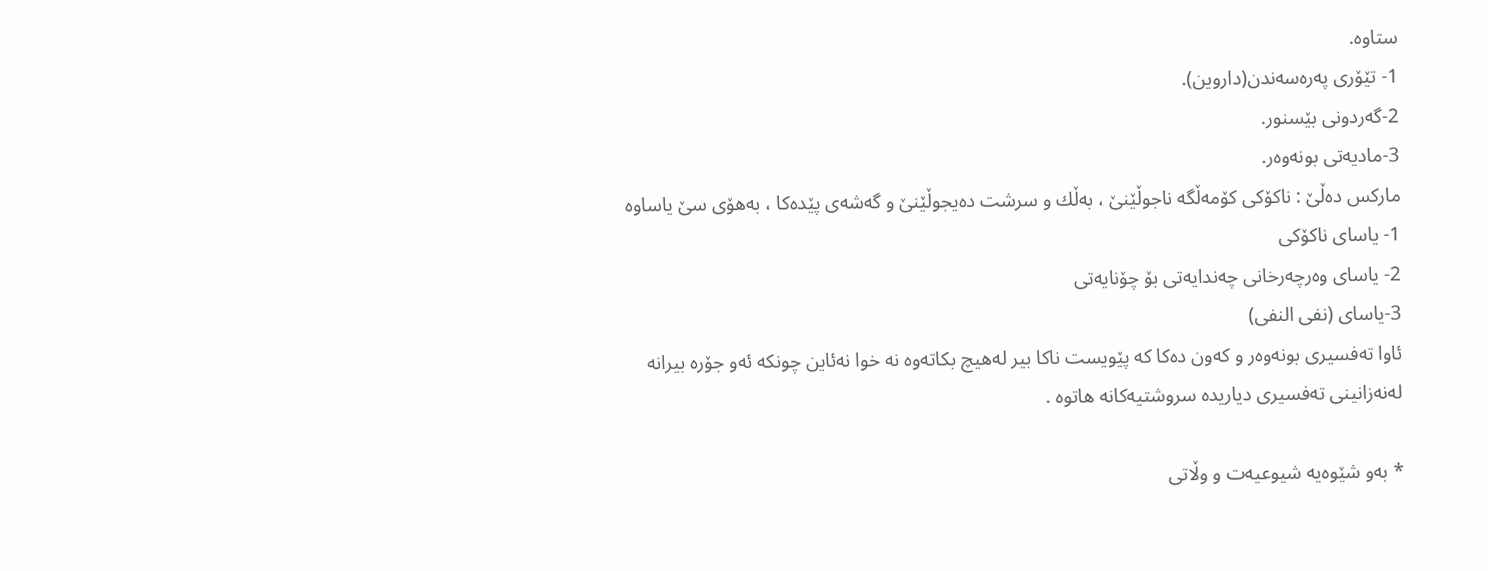ستاوه‌.
1- تێۆرى په‌ره‌سه‌ندن(داروين).
2-گه‌ردونى بێسنور.
3-ماديه‌تى بونه‌وه‌ر.
ماركس ده‌ڵێ : ناكۆكى كۆمه‌ڵگه‌ ناجوڵێنێ ، به‌ڵك و سرشت ده‌يجوڵێنێ و گه‌شه‌ى پێده‌كا ، به‌هۆى سێ ياساوه‌
1- ياساى ناكۆكى
2- ياساى وه‌رچه‌رخانى چه‌ندايه‌تى بۆ چۆنايه‌تى
3-ياساى (نفى النفى)
ئاوا ته‌فسيرى بونه‌وه‌ر و كه‌ون ده‌كا كه‌ پێويست ناكا بير له‌هيچ بكاته‌وه‌ نه‌ خوا نه‌ئاين چونكه‌ ئه‌و جۆره‌ بيرانه‌ له‌نه‌زانينى ته‌فسيرى دياريده‌ سروشتيه‌كانه‌ هاتوه‌ .

* به‌و شێوه‌يه‌ شيوعيه‌ت و وڵاتى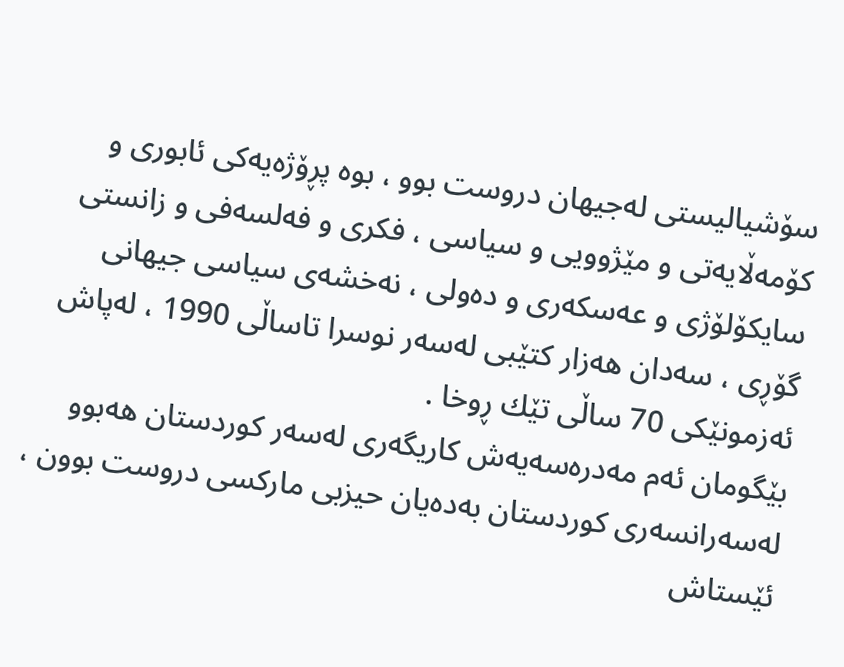سۆشياليستى له‌جيهان دروست بوو ، بوه‌ پڕۆژه‌يه‌كى ئابورى و كۆمه‌ڵايه‌تى و مێژوويى و سياسى ، فكرى و فه‌لسه‌فى و زانستى سايكۆلۆژى و عه‌سكه‌رى و ده‌ولى ، نه‌خشه‌ى سياسى جيهانى گۆڕى ، سه‌دان هه‌زار كتێبى له‌سه‌ر نوسرا تاساڵى 1990 ، له‌پاش ئه‌زمونێكى 70 ساڵى تێك ڕوخا .
بێگومان ئه‌م مه‌دره‌سه‌يه‌ش كاريگه‌رى له‌سه‌ر كوردستان هه‌بوو له‌سه‌رانسه‌رى كوردستان به‌ده‌يان حيزبى ماركسى دروست بوون ، ئێستاش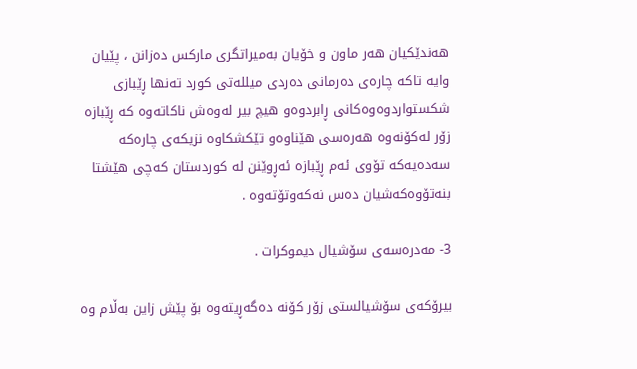هه‌ندێكيان هه‌ر ماون و خۆيان به‌ميراتگرى ماركس ده‌زانن ، پێيان وايه‌ تاكه‌ چاره‌ى ده‌رمانى ده‌ردى ميلله‌تى كورد ته‌نها ڕێبازى شكستواردوه‌وه‌كانى ڕابردوه‌و هيچ بير له‌وه‌ش ناكاته‌وه‌ كه‌ ڕێبازه‌ زۆر له‌كۆنه‌وه‌ هه‌ره‌سى هێناوه‌و تێكشكاوه‌ نزيكه‌ى چاره‌كه‌ سه‌ده‌يه‌كه‌ تۆوى ئه‌م ڕێبازه‌ ئه‌ڕوێنن له‌ كوردستان كه‌چى هێشتا بنه‌تۆوه‌كه‌شيان ده‌س نه‌كه‌وتۆته‌وه‌ .

3- مه‌دره‌سه‌ى سۆشيال ديموكرات .

بيرۆكه‌ى سۆشيالستى زۆر كۆنه‌ ده‌گه‌ڕيته‌وه‌ بۆ پێش زاين به‌ڵام وه‌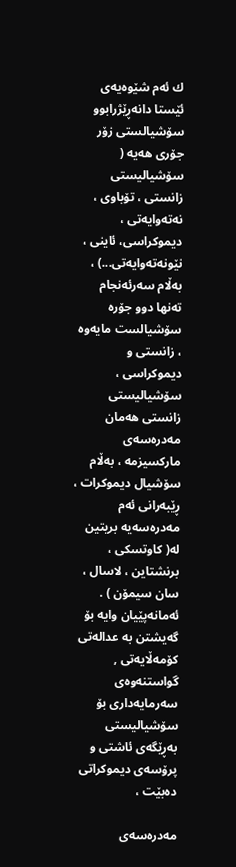ك ئه‌م شێوه‌يه‌ى ئێستا دانه‌ڕێژرابوو سۆشيالستى زۆر جۆرى هه‌يه‌ ( سۆشياليستى زانستى ، تۆباوى ، نه‌ته‌وايه‌تى ، ديموكراسى، ئاينى ، نێونه‌ته‌وايه‌تى...) ، به‌ڵام سه‌رئه‌نجام ته‌نها دوو جۆره‌ سۆشيالست مايه‌وه‌ ، زانستى و ديموكراسى ، سۆشياليستى زانستى هه‌مان مه‌دره‌سه‌ى ماركسيزمه‌ ، به‌ڵام سۆشيال ديموكرات ، ڕێبه‌رانى ئه‌م مه‌دره‌سه‌يه‌ بريتين له‌( كاوتسكى ، برنشتاين ، لاسال ، سان سيمۆن ) .
ئه‌مانه‌پێيان وايه‌ بۆ گه‌يشتن به‌ عداله‌تى كۆمه‌ڵايه‌تى , گواستنه‌وه‌ى سه‌رمايه‌دارى بۆ سۆشياليستى به‌ڕێگه‌ى ئاشتى و پرۆسه‌ى ديموكراتى ده‌بێت ،

مه‌دره‌سه‌ى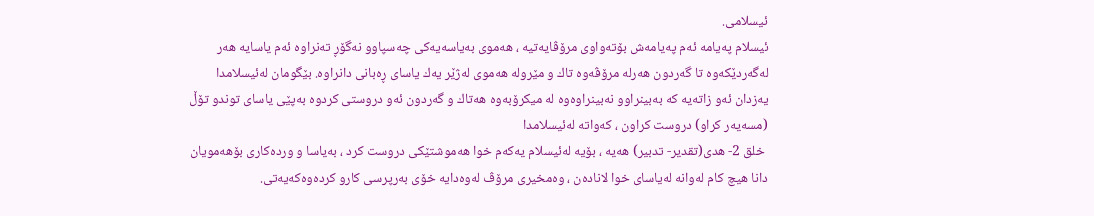ئيسلامى.
ئيسلام په‌يامه‌ ئه‌م په‌يامه‌ش بۆته‌واوى مرۆڤايه‌تيه‌ ، هه‌موى به‌ياسه‌يه‌كى چه‌سپاوو نه‌گۆڕ ته‌نراوه‌ ئه‌م ياسايه‌ هه‌ر له‌گه‌ردێكه‌وه‌ تا گه‌ردون هه‌رله‌ مرۆڤه‌وه‌ تاك و مێروله‌ هه‌موى له‌ژێر يه‌ك ياساى ڕه‌بانى دانراوه‌. بێگومان له‌ئيسلامدا يه‌زدان ئه‌و زاته‌يه‌ كه‌ به‌بينراوو نه‌بينراوه‌وه‌ له‌ ميكرۆبه‌وه‌ هه‌تاك و گه‌ردون ئه‌و دروستى كردوه‌ به‌پێى ياساى توندو تۆڵ (مسه‌يه‌ر كراو) دروست كراون ، كه‌واته‌ له‌ئيسلامدا
 خلق 2- هدى(تقدير- تدبير) هه‌يه‌ ، بۆيه‌ له‌ئيسلام يه‌كه‌م خوا هه‌موشتێكى دروست كرد ، به‌ياسا و ورده‌كارى بۆهه‌مويان دانا هيچ كام له‌وانه‌ له‌ياساى خوا لاناده‌ن ، وه‌مخيرى مرۆڤ له‌وه‌دايه‌ خۆى به‌رپرسى كارو كرده‌وه‌كه‌يه‌تى.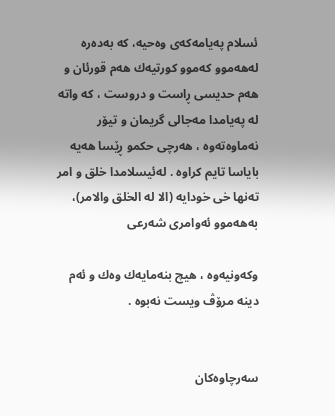ئسلام په‌يامه‌كه‌ى وه‌حيه‌، كه‌ به‌ده‌ره‌ له‌هه‌موو كه‌موو كورتيه‌ك هه‌م قورئان و هه‌م حديسى ڕاست و دروست ، كه‌ واته‌ له‌ په‌يامدا مه‌جالى گريمان و تيۆر نه‌ماوه‌ته‌وه‌ ، هه‌رچى حكمو ڕێسا هه‌يه‌ باياسا تايم كراوه‌ . له‌ئيسلامدا خلق و امر ته‌نها خى خودايه‌ (الا له الخلق والامر)، به‌هه‌موو ئه‌وامرى شه‌رعى

وكه‌ونيه‌وه‌ ، هيچ بنه‌مايه‌ك وه‌ك و ئه‌م دينه‌ مرۆڤ ويست نه‌بوه‌ .


سه‌رچاوه‌كان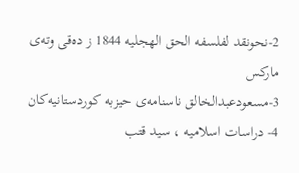2-نحونقد لفلسفه‌ الحق الهجليه‌ 1844 ز ده‌قى وته‌ى ماركس
3-مسعودعبدالخالق ناسنامه‌ى حيزبه‌ كوردستانيه‌كان
4- دراسات اسلاميه‌ ، سيد قتب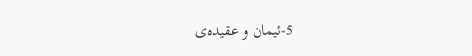5-ئيمان و عقيده‌ى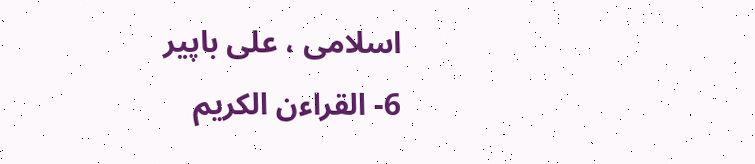اسلامى ، على باپير
6- القراءن الكريم